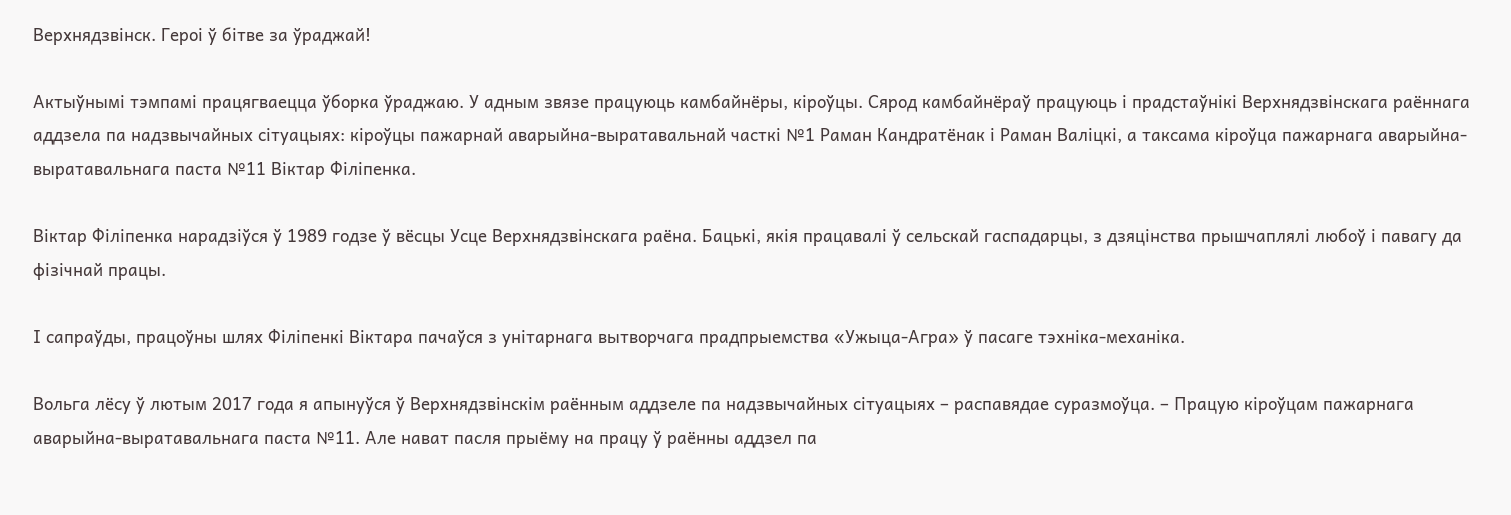Верхнядзвінск. Героі ў бітве за ўраджай!

Актыўнымі тэмпамі працягваецца ўборка ўраджаю. У адным звязе працуюць камбайнёры, кіроўцы. Сярод камбайнёраў працуюць і прадстаўнікі Верхнядзвінскага раённага аддзела па надзвычайных сітуацыях: кіроўцы пажарнай аварыйна-выратавальнай часткі №1 Раман Кандратёнак і Раман Валіцкі, а таксама кіроўца пажарнага аварыйна-выратавальнага паста №11 Віктар Філіпенка.

Віктар Філіпенка нарадзіўся ў 1989 годзе ў вёсцы Усце Верхнядзвінскага раёна. Бацькі, якія працавалі ў сельскай гаспадарцы, з дзяцінства прышчаплялі любоў і павагу да фізічнай працы.

І сапраўды, працоўны шлях Філіпенкі Віктара пачаўся з унітарнага вытворчага прадпрыемства «Ужыца-Агра» ў пасаге тэхніка-механіка.

Вольга лёсу ў лютым 2017 года я апынуўся ў Верхнядзвінскім раённым аддзеле па надзвычайных сітуацыях – распавядае суразмоўца. – Працую кіроўцам пажарнага аварыйна-выратавальнага паста №11. Але нават пасля прыёму на працу ў раённы аддзел па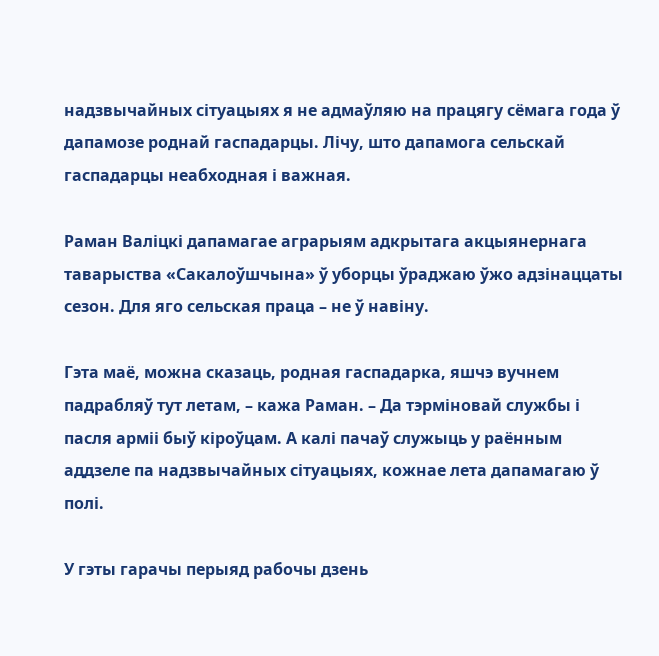надзвычайных сітуацыях я не адмаўляю на працягу сёмага года ў дапамозе роднай гаспадарцы. Лічу, што дапамога сельскай гаспадарцы неабходная і важная.

Раман Валіцкі дапамагае аграрыям адкрытага акцыянернага таварыства «Сакалоўшчына» ў уборцы ўраджаю ўжо адзінаццаты сезон. Для яго сельская праца – не ў навіну.

Гэта маё, можна сказаць, родная гаспадарка, яшчэ вучнем падрабляў тут летам, – кажа Раман. – Да тэрміновай службы і пасля арміі быў кіроўцам. А калі пачаў служыць у раённым аддзеле па надзвычайных сітуацыях, кожнае лета дапамагаю ў полі.

У гэты гарачы перыяд рабочы дзень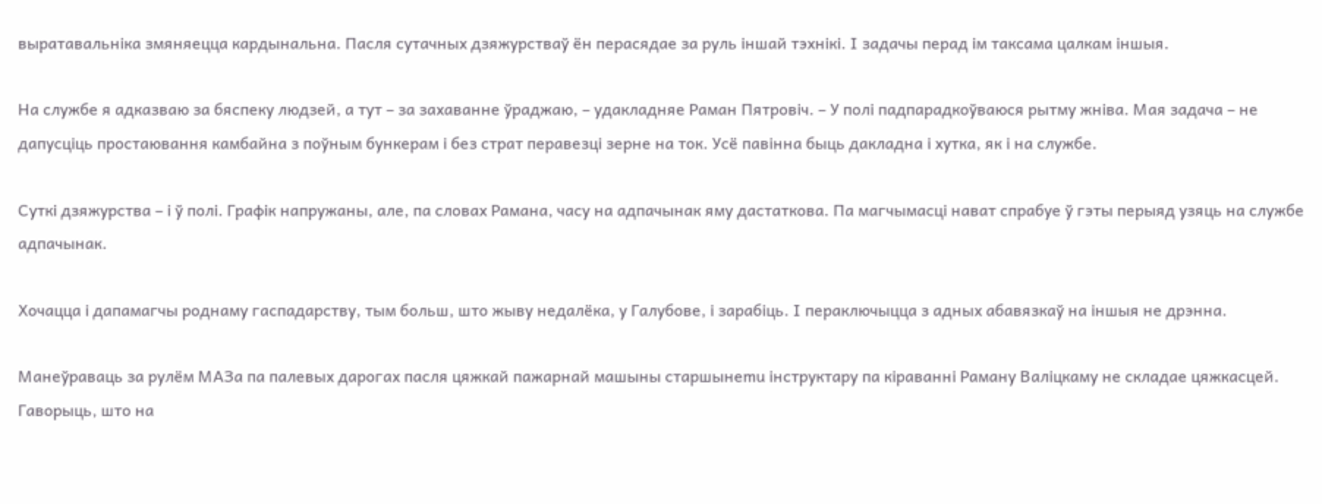выратавальніка змяняецца кардынальна. Пасля сутачных дзяжурстваў ён перасядае за руль іншай тэхнікі. І задачы перад ім таксама цалкам іншыя.

На службе я адказваю за бяспеку людзей, а тут – за захаванне ўраджаю, – удакладняе Раман Пятровіч. – У полі падпарадкоўваюся рытму жніва. Мая задача – не дапусціць простаювання камбайна з поўным бункерам і без страт перавезці зерне на ток. Усё павінна быць дакладна і хутка, як і на службе.

Суткі дзяжурства – і ў полі. Графік напружаны, але, па словах Рамана, часу на адпачынак яму дастаткова. Па магчымасці нават спрабуе ў гэты перыяд узяць на службе адпачынак.

Хочацца і дапамагчы роднаму гаспадарству, тым больш, што жыву недалёка, у Галубове, і зарабіць. І пераключыцца з адных абавязкаў на іншыя не дрэнна.

Манеўраваць за рулём МАЗа па палевых дарогах пасля цяжкай пажарнай машыны старшынemu інструктару па кіраванні Раману Валіцкаму не складае цяжкасцей. Гаворыць, што на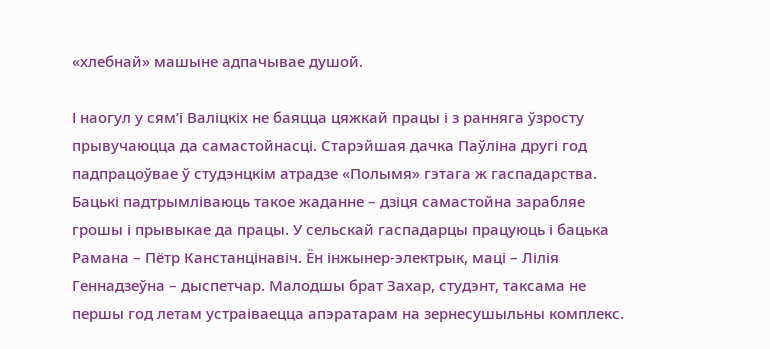«хлебнай» машыне адпачывае душой.

І наогул у сям’і Валіцкіх не баяцца цяжкай працы і з ранняга ўзросту прывучаюцца да самастойнасці. Старэйшая дачка Паўліна другі год падпрацоўвае ў студэнцкім атрадзе «Полымя» гэтага ж гаспадарства. Бацькі падтрымліваюць такое жаданне – дзіця самастойна зарабляе грошы і прывыкае да працы. У сельскай гаспадарцы працуюць і бацька Рамана – Пётр Канстанцінавіч. Ён інжынер-электрык, маці – Лілія Геннадзеўна – дыспетчар. Малодшы брат Захар, студэнт, таксама не першы год летам устраіваецца апэратарам на зернесушыльны комплекс.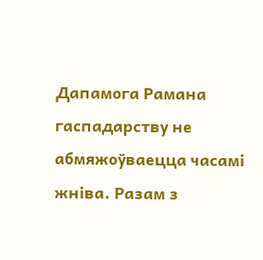Дапамога Рамана гаспадарству не абмяжоўваецца часамі жніва. Разам з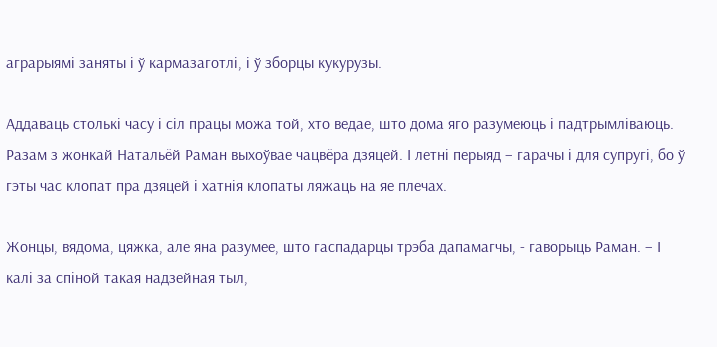аграрыямі заняты і ў кармазаготлі, і ў зборцы кукурузы.

Аддаваць столькі часу і сіл працы можа той, хто ведае, што дома яго разумеюць і падтрымліваюць. Разам з жонкай Натальёй Раман выхоўвае чацвёра дзяцей. І летні перыяд – гарачы і для супругі, бо ў гэты час клопат пра дзяцей і хатнія клопаты ляжаць на яе плечах.

Жонцы, вядома, цяжка, але яна разумее, што гаспадарцы трэба дапамагчы, - гаворыць Раман. – І калі за спіной такая надзейная тыл,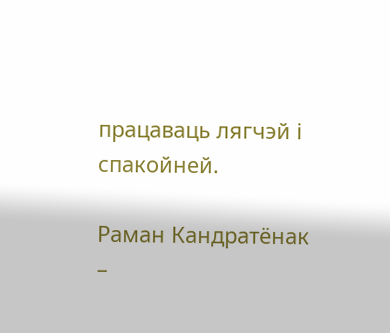працаваць лягчэй і спакойней.

Раман Кандратёнак –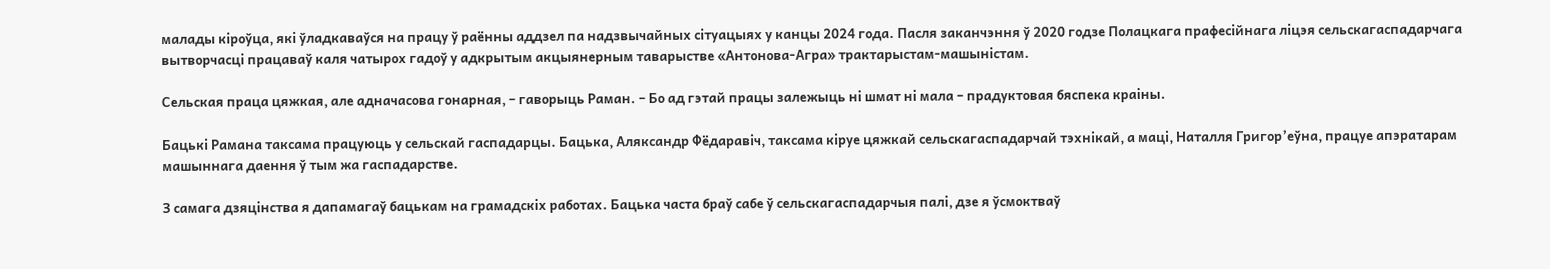малады кіроўца, які ўладкаваўся на працу ў раённы аддзел па надзвычайных сітуацыях у канцы 2024 года. Пасля заканчэння ў 2020 годзе Полацкага прафесійнага ліцэя сельскагаспадарчага вытворчасці працаваў каля чатырох гадоў у адкрытым акцыянерным таварыстве «Антонова-Агра» трактарыстам-машыністам.

Сельская праца цяжкая, але адначасова гонарная, – гаворыць Раман. – Бо ад гэтай працы залежыць ні шмат ні мала – прадуктовая бяспека краіны.

Бацькі Рамана таксама працуюць у сельскай гаспадарцы. Бацька, Аляксандр Фёдаравіч, таксама кіруе цяжкай сельскагаспадарчай тэхнікай, а маці, Наталля Григор’еўна, працуе апэратарам машыннага даення ў тым жа гаспадарстве.

З самага дзяцінства я дапамагаў бацькам на грамадскіх работах. Бацька часта браў сабе ў сельскагаспадарчыя палі, дзе я ўсмоктваў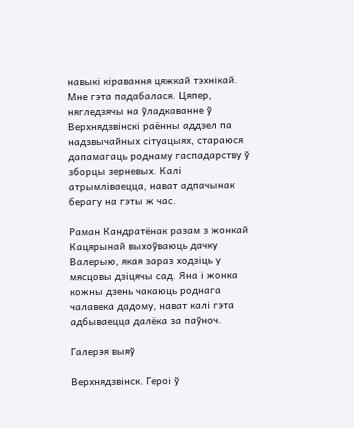навыкі кіравання цяжкай тэхнікай. Мне гэта падабалася. Цяпер, нягледзячы на ўладкаванне ў Верхнядзвінскі раённы аддзел па надзвычайных сітуацыях, стараюся дапамагаць роднаму гаспадарству ў зборцы зерневых. Калі атрымліваецца, нават адпачынак берагу на гэты ж час.

Раман Кандратёнак разам з жонкай Кацярынай выхоўваюць дачку Валерыю, якая зараз ходзіць у мясцовы дзіцячы сад. Яна і жонка кожны дзень чакаюць роднага чалавека дадому, нават калі гэта адбываецца далёка за паўноч.

Галерэя выяў

Верхнядзвінск. Героі ў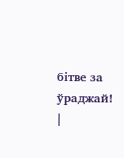бітве за ўраджай! |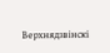Верхнядзвінскі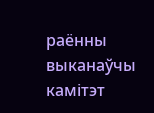раённы выканаўчы камітэт